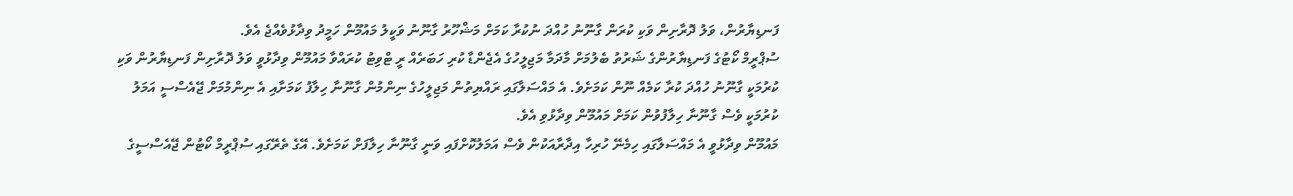ފަނޑިޔާރުން، ވަލު ދޮރާށިން ވަކި ކުރަން ގާނޫނު ހުއްދަ ނުކުރާ ކަމަށް މަޝްހޫރު ގާނޫނު ވަކީލު މައުމޫން ހަމީދު ވިދާޅުވެއްޖެ އެވެ.
ސުޕްރީމް ކޯޓުގެ ފަނޑިޔާރުންގެ ޝަރުތު ބެލުމަށް މާދަމާ މަޖިލީހުގެ އެޖެންޑާ ކުރި ހަބަރެއް ރީ ޓްވިޓު ކުރައްވާ މައުމޫން ވިދާޅުވީ ވަލު ދޮރާށިން ފަނޑިޔާރުން ވަކި ކުރުމަކީ ގާނޫނު ހުއްދަ ކުރާ ކަމެއް ނޫން ކަމަށެވެ. އެ މައްސަލާގައި ރައްޔިތުން މަޖިލީހުގެ ނިންމުން ގާނޫނާ ހިލާފު ކަމަށާއި އެ ނިންމުމަށް ޖޭއެސްސީ އަމަލު ކުރުމަކީ ވެސް ގާނޫނާ ހިލާފުވުން ކަމަށް މައުމޫން ވިދާޅުވި އެވެ.
މައުމޫން ވިދާޅުވީ އެ މައްސަލާގައި ހިމެނޭ ހުރިހާ އިދާރާއަކުން ވެސް އަމަލުކޮށްފައި ވަނީ ގާނޫނާ ހިލާފަށް ކަމަށެވެ. އޭގެ ތެރޭގައި ސުޕްރީމް ކޯޓުން ޖޭއެސްސީގެ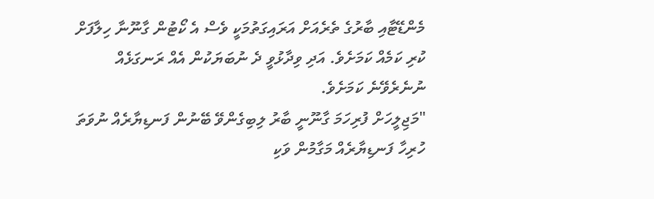މެންޑޭޓާއި ބާރުގެ ތެރެއަށް އަރައިގަތުމަކީ ވެސް އެ ކޯޓުން ގާނޫނާ ހިލާފަށް ކުރި ކަމެއް ކަމަށެވެ. އަދި ވިދާޅުވީ ދެ ނުބަޔަކުން އެއް ރަނގަޅެއް ނުނެރެވޭނެ ކަމަށެވެ.
"މަޖިލީހަށް ފުރިހަމަ ގާނޫނީ ބާރު ލިބިގެންވޭ ބޭނުން ފަނޑިޔާރެއް ނުވަތަ ހުރިހާ ފަނޑިޔާރެއް މަގާމުން ވަކި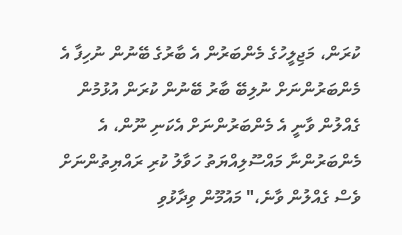ކުރަން، މަޖިލީހުގެ މެންބަރުން އެ ބާރުގެ ބޭނުން ނުހިފާ އެ މެންބަރުންނަށް ނުލިބޭ ބާރު ބޭނުން ކުރަން އުޅުމުން ގެއްލުން ވާނީ އެ މެންބަރުންނަށް އެކަނި ނޫން، އެ މެންބަރުންނާ މައްސޫލިއްޔަތު ހަވާލު ކުރި ރައްޔިތުންނަށް ވެސް ގެއްލުން ވާނެ،" މައުމޫން ވިދާޅުވި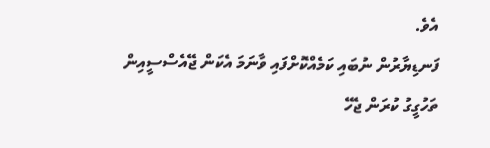އެވެ.
ފަނޑިޔާރުން ނުބައި ކަމެއްކޮށްފައި ވާނަމަ އެކަން ޖޭއެސްސީއިން ތަހުގީގު ކުރަން ޖެހޭ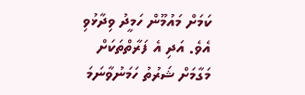ކަމަށް މައުމޫން ހަމީދު ވިދާޅުވި އެވެ. އަދި އެ ފަރާތްތަކަށް މަގާމަށް ޝަރުތު ހަމަނުވާނަމަ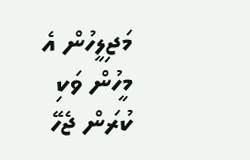މަޖިލީހުން އެ މީހުން ވަކި ކުރަން ޖެހޭ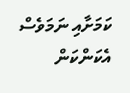ކަމަށާއި ނަމަވެސް އެކަންކަން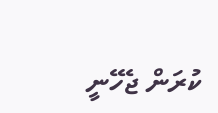ކުރަން ޖެހޭނީ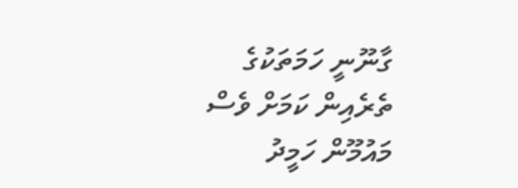ގާނޫނީ ހަމަތަކުގެ ތެރެއިން ކަމަށް ވެސް މައުމޫން ހަމީދު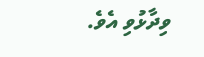ވިދާޅުވި އެވެ.